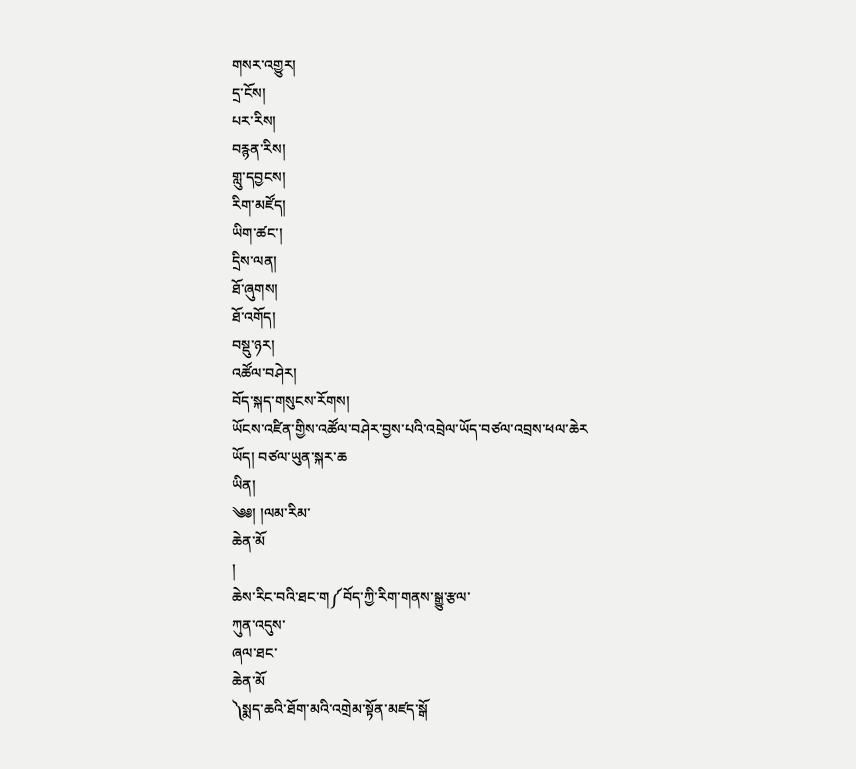གསར་འགྱུར།
དྲ་ངོས།
པར་རིས།
བརྙན་རིས།
གླུ་དབྱངས།
རིག་མཛོད།
ཡིག་ཚང་།
དྲིས་ལན།
ཐོ་ཞུགས།
ཐོ་འགོད།
བསྡུ་ཉར།
འཚོལ་བཤེར།
བོད་སྐད་གསུངས་རོགས།
ཡོངས་འཛིན་གྱིས་འཚོལ་བཤེར་བྱས་པའི་འབྲེལ་ཡོད་བཙལ་འབྲས་ཕལ་ཆེར
ཡོད། བཙལ་ཡུན་སྐར་ཆ
ཡིན།
༄༅། །ལམ་རིམ་
ཆེན་མོ
།
ཆེས་རིང་བའི་ཐང་ག༼བོད་ཀྱི་རིག་གནས་སྒྱུ་རྩལ་
ཀུན་འདུས་
ཞལ་ཐང་
ཆེན་མོ
༽སྨད་ཆའི་ཐོག་མའི་འགྲེམ་སྟོན་མཛད་སྒོ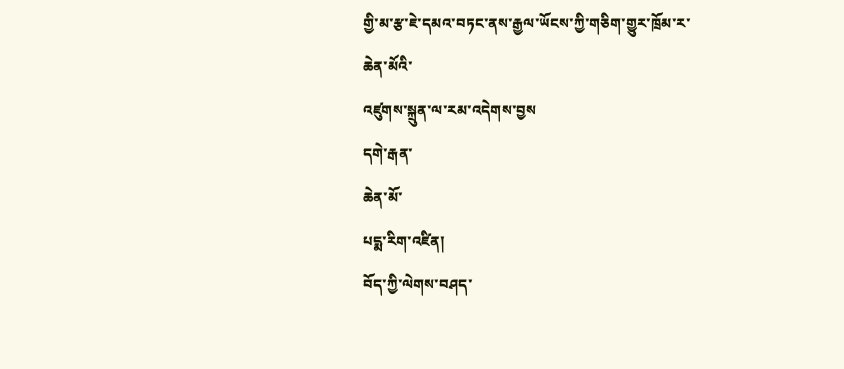གྱི་མ་རྩ་ཇེ་དམའ་བཏང་ནས་རྒྱལ་ཡོངས་ཀྱི་གཅིག་གྱུར་ཁྲོམ་ར་
ཆེན་མོའི་
འཛུགས་སྐྲུན་ལ་རམ་འདེགས་བྱས
དགེ་རྒན་
ཆེན་མོ་
པདྨ་རིག་འཛིན།
བོད་ཀྱི་ལེགས་བཤད་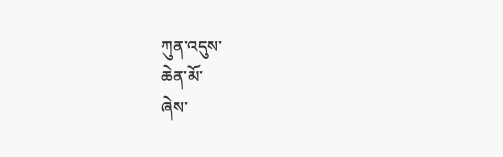ཀུན་འདུས་
ཆེན་མོ་
ཞེས་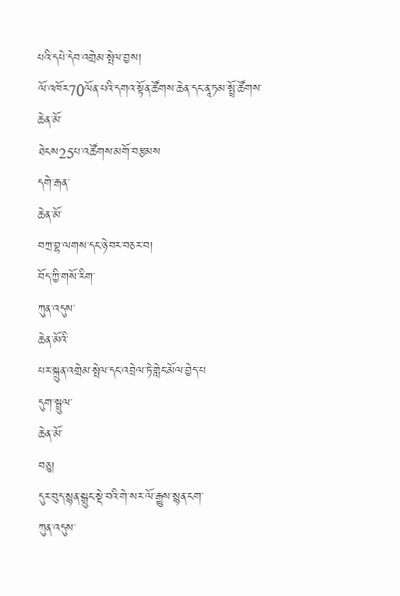པའི་དཔེ་དེབ་འགྲེམ་སྤེལ་བྱས།
ལོ་འཁོར70ལོན་པའི་དགའ་སྟོན་ཚོགས་ཆེན་དང་ནཱ་ཏམ་སྤྲོ་ཚོགས་
ཆེན་མོ་
ཐེངས25པ་འཚོགས་མགོ་བརྩམས
དགེ་རྒན་
ཆེན་མོ་
བཀྲ་བྷ་ལགས་དང་ཉེ་བར་བཅར་བ།
བོད་ཀྱི་གསོ་རིག་
ཀུན་འདུས་
ཆེན་མོའི་
པར་སྐྲུན་འགྲེམ་སྤེལ་དང་འབྲེལ་ཏེ་གླེང་མོལ་བྱེད་པ
དུག་སྦྲུལ་
ཆེན་མོ་
བཅུ།
དུར་བུད་སྙན་སྒྲུང་སྡེ་བའི་གེ་སར་ལོ་རྒྱུས་སྙན་ངག་
ཀུན་འདུས་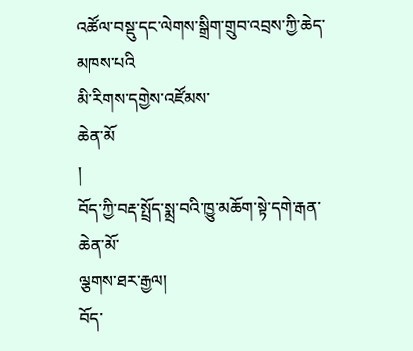འཚོལ་བསྡུ་དང་ལེགས་སྒྲིག་གྲུབ་འབྲས་ཀྱི་ཆེད་མཁས་པའི
མི་རིགས་དགྱེས་འཛོམས་
ཆེན་མོ
།
བོད་ཀྱི་བརྡ་སྤྲོད་སྨྲ་བའི་ཁྱུ་མཆོག་སྟེ་དགེ་རྒན་
ཆེན་མོ་
ལྕགས་ཐར་རྒྱལ།
བོད་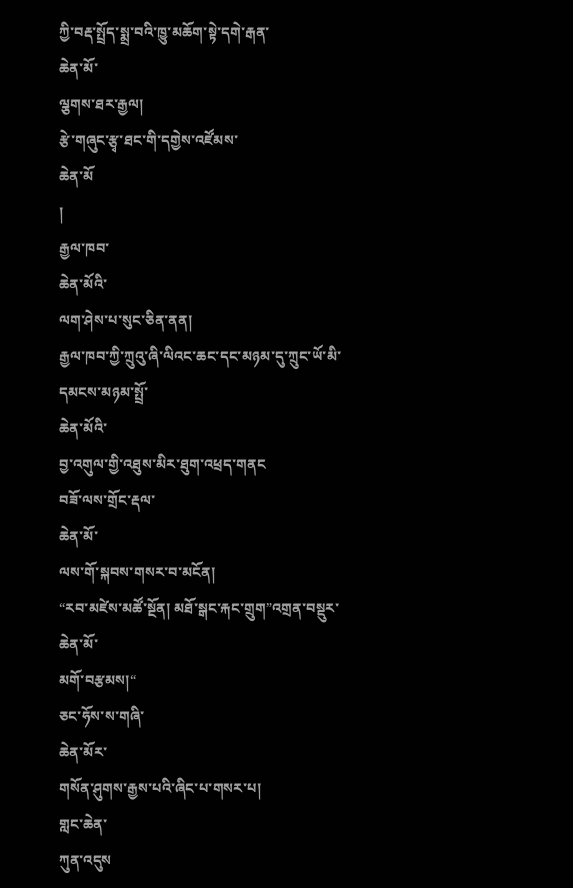ཀྱི་བརྡ་སྤྲོད་སྨྲ་བའི་ཁྱུ་མཆོག་སྟེ་དགེ་རྒན་
ཆེན་མོ་
ལྕགས་ཐར་རྒྱལ།
རྩེ་གཞུང་རྩྭ་ཐང་གི་དགྱེས་འཛོམས་
ཆེན་མོ
།
རྒྱལ་ཁབ་
ཆེན་མོའི་
ལག་ཤེས་པ་སུང་ཅིན་ནན།
རྒྱལ་ཁབ་ཀྱི་ཀྲུའུ་ཞི་ལིའང་ཆང་དང་མཉམ་དུ་ཀྲུང་ཡོ་མི་དམངས་མཉམ་སྤྲོ་
ཆེན་མོའི་
བྱ་འགུལ་གྱི་འཐུས་མིར་ཐུག་འཕྲད་གནང
བཟོ་ལས་གྲོང་རྡལ་
ཆེན་མོ་
ལས་གོ་སྐབས་གསར་བ་མངོན།
“རབ་མཛེས་མཚོ་སྔོན། མཐོ་སྒང་རྐང་གྲུག”འགྲན་བསྡུར་
ཆེན་མོ་
མགོ་བརྩམས།“
ཅང་ཧོས་ས་གཞི་
ཆེན་མོར་
གསོན་ཤུགས་རྒྱས་པའི་ཞིང་པ་གསར་པ།
གླང་ཆེན་
ཀུན་འདུས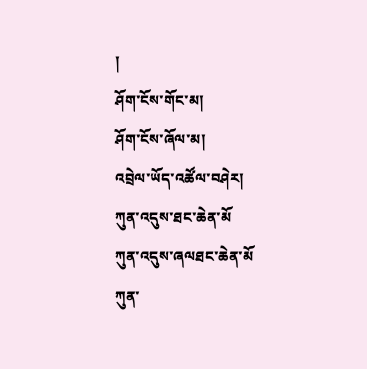།
ཤོག་ངོས་གོང་མ།
ཤོག་ངོས་ཞོལ་མ།
འབྲེལ་ཡོད་འཚོལ་བཤེར།
ཀུན་འདུས་ཐང་ཆེན་མོ
ཀུན་འདུས་ཞལཐང་ཆེན་མོ
ཀུན་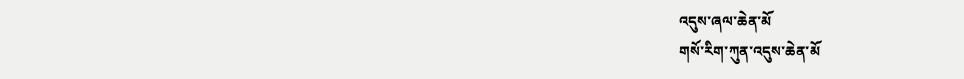འདུས་ཞལ་ཆེན་མོ
གསོ་རིག་ཀུན་འདུས་ཆེན་མོ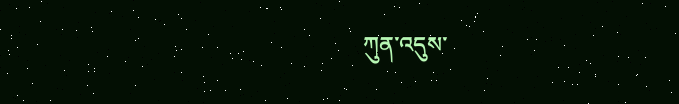ཀུན་འདུས་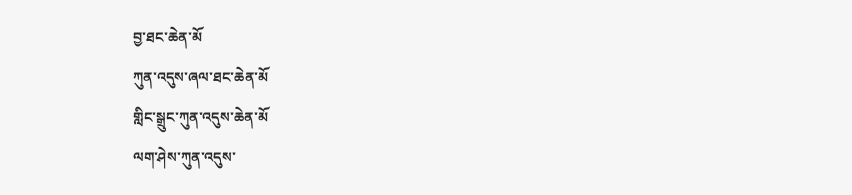བྱ་ཐང་ཆེན་མོ
ཀུན་འདུས་ཞལ་ཐང་ཆེན་མོ
གླིང་སྒྲུང་ཀུན་འདུས་ཆེན་མོ
ལག་ཤེས་ཀུན་འདུས་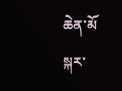ཆེན་མོ
སྐར་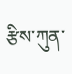རྩིས་ཀུན་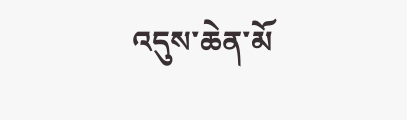འདུས་ཆེན་མོ